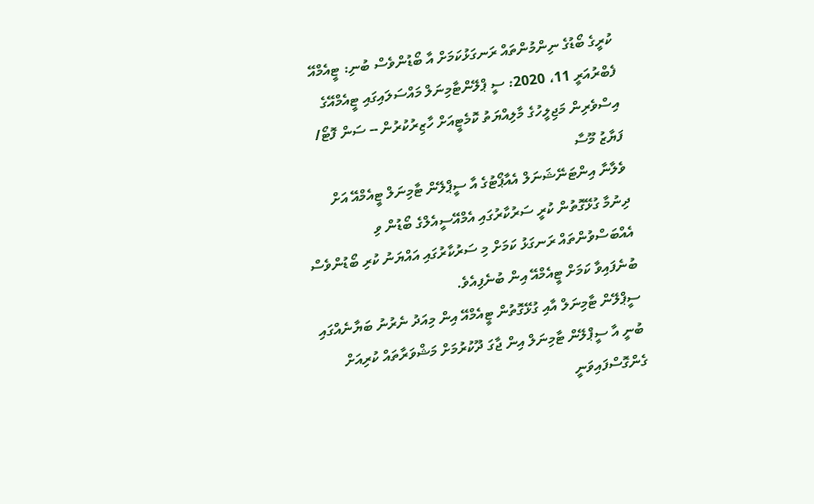ކުރީގެ ބޯޑުގެ ނިންމުންތައް ރަނގަޅުކަމަށް އާ ބޯޑުންވެސް ބުނި: ޓީއެމްއޭ
ފެބްރުއަރީ 11، 2020: ސީ ޕްލޭންޓާމިނަލް މައްސަލައިގައި ޓީއެމްއޭގެ އިސްވެރިން މަޖިލީހުގެ މާލިއްޔަތު ކޮމެޓީއަށް ހާޒިރުކުރުން -- ސަން ފޮޓޯ/ ފަޔާޒު މޫސާ
ވެލާނާ އިންޓަނޭޝަނަލް އެއާޕޯޓުގެ އާ ސީޕްލޭން ޓާމިނަލް ޓީއެމްއޭ އަށް ދިނުމާ ގުޅޭގޮތުން ކުރީ ސަރުކާރުގައި އެމްއޭސީއެލްގެ ބޯޑުން ވި އެއްބަސްވުންތައް ރަނގަޅު ކަމަށް މި ސަރުކާރުގައި އައްޔަނު ކުރި ބޯޑުންވެސް ބުނެފައިވާ ކަމަށް ޓީއެމްއޭ އިން ބުނެފިއެވެ.
ސީޕްލޭން ޓާމިނަލް އާއި ގުޅޭގޮތުން ޓީއެމްއޭ އިން މިއަދު ނެރުނު ބަޔާނެއްގައި ބުނީ އާ ސީޕްލޭން ޓާމިނަލް އިން ޖާގަ ދޫކުރުމަށް މަޝްވަރާތައް ކުރިއަށް ގެންގޮސްފައިވަނީ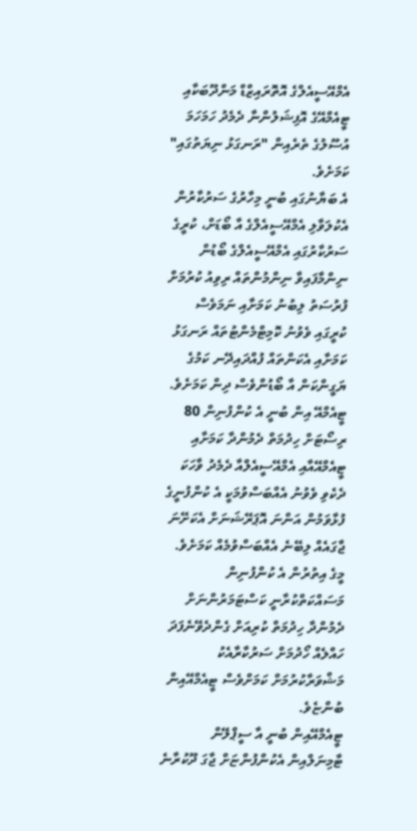އެމްއޭސީއެލްގެ އޮތޮރައިޒްޑް މަންދޫބަކާއި ޓީއެމްއޭގެ އޮފިޝަލުންނާ ދެމެދު ހަމަހަމަ އުސޫލުގެ ތެރެއިން "ރަނގަޅު ނިޔަތުގައި" ކަމަށެވެ.
އެ ބަޔާނުގައި ބުނީ މިހާރުގެ ސަރުކާރުން އެކުލަވާލި އެމްއޭސީއެލްގެ އާ ބޯޑަށް، ކުރީގެ ސަރުކާރުގައި އެމްއޭސީއެލްގެ ބޯޑުން ނިންމާފައިވާ ނިންމުންތައް ރިވިއު ކުރުމަށް ފުރުސަތު ލިބުނު ކަމަށާއި ނަމަވެސް ކުރީގައި ވެވުނު ކޮމިޓްމެންޓުތައް ރަނގަޅު ކަމަށާއި އެކަންތައް ފުއްދައިދޭނ ކަމުގެ ޔަގީންކަން އާ ބޯޑުންވެސް ދިން ކަމަށެވެ.
ޓީއެމްއޭ އިން ބުނީ އެ ކުންފުނިން 80 ރިސޯޓަށް ހިދުމަތް ދެމުންދާ ކަމަށާއި ޓީއެމްއޭއާއި އެމްއޭސީއެލްއާ ދެމެދު ވާހަކަ ދެކެވި ވެވުނު އެއްބަސްވުމަކީ އެ ކުންފުނީގެ ފުޅާވަމުން އަންނަ އޮޕަރޭޝަނަށް އެކަށޭނަ ޖާގައެއް ލިބޭނެ އެއްބަސްވުމެއް ކަމަށެވެ.
މީގެ އިތުރުން އެ ކުންފުނިން މަސައްކަތްކުރާނީ ކަސްޓަމަރުންނަށް ދެމުންދާ ހިދުމަތް ކުރިއަށް ގެންދެވޭނެފަދަ ހައްލެއް ހޯދުމަށް ސަރުކާރާއެކު މަޝްވަރާކުރުމަށް ކަމަށްވެސް ޓީއެމްއޭއިން ބުންޏެވެ.
ޓީއެމްއޭއިން ބުނީ އާ ސީޕްލޭން ޓާމިނަލްއިން އެކުންފުންޏަށް ޖާގަ ދޫކުރާނެ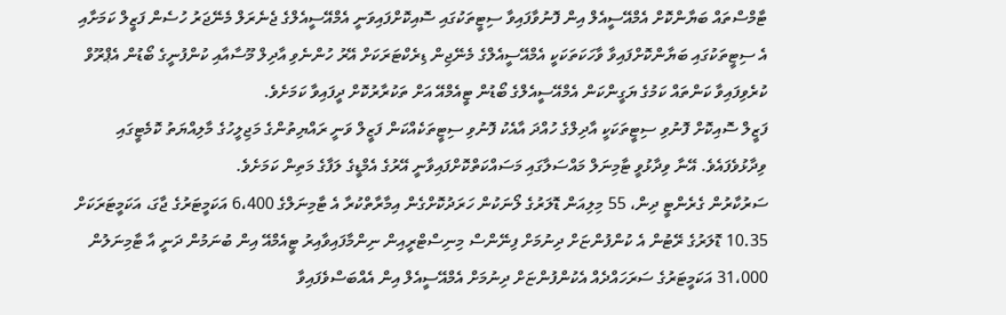ޓާމްސްތައް ބަޔާންކޮށް އެމްއޭސީއެލް އިން ފޮނުވާފައިވާ ސިޓީތަކުގައި ސޮއިކޮށްފައިވަނީ އެމްއޭސީއެލްގެ ޖެނެރަލް މެނޭޖަރު ހުސެން ފަޒީލް ކަމަށާއި އެ ސިޓީތަކުގައި ބަޔާންކޮށްފައިވާ ވާހަކަތަކަކީ އެމްއޭސީއެލްގެ މެނޭޖިން ޑިރެކްޓަރަކަށް އޭރު ހުންނެވި އާދިލް މޫސާއާއި ކުންފުނީގެ ބޯޑުން އެޕްރޫވް ކުރެވިފައިވާ ކަންތައް ކަމުގެ ޔަގީންކަން އެމްއޭސީއެލްގެ ބޯޑުން ޓީއެމްއޭ އަށް ތަކުރާރުކޮށް ދީފައިވާ ކަމަށެވެ.
ފަޒީލް ސޮއިކޮށް ފޮނުވި ސިޓީތަކަކީ އާދިލްގެ ހުއްދަ އާއެކު ފޮނުވި ސިޓީތަކެއްކަން ފަޒީލް ވަނީ ރައްޔިތުންގެ މަޖިލީހުގެ މާލިއްޔަތު ކޮމެޓީގައި ވިދާޅުވެފައެވެ. އޭނާ ވިދާޅުވީ ޓާމިނަލް މައްސަލާގައި މަސައްކަތްކޮށްފައިވާނީ އޭރުގެ އެމްޑީގެ ލަފާގެ މަތިން ކަމަށެވެ.
ސަރުކާރުން ގެރެންޓީ ދިން، 55 މިލިއަން ޑޮލަރުގެ ލޯނަކުން ހަރަދުކޮށްގެން އިމާރާތްކުރާ އެ ޓާމިނަލްގެ 6،400 އަކަމީޓަރުގެ ޖާގަ، އަކަމީޓަރަކަށް 10.35 ޑޮލަރުގެ ރޭޓުން އެ ކުންފުންޏަށް ދިނުމަށް ފިނޭންސް މިނިސްޓްރީއިން ނިންމާފައިވާއިރު ޓީއެމްއޭ އިން ބުނަމުން ދަނީ އާ ޓާމިނަލުން 31،000 އަކަމީޓަރުގެ ސަރަހައްދެއް އެކުންފުންޏަށް ދިނުމަށް އެމްއޭސީއެލް އިން އެއްބަސްވެފައިވާ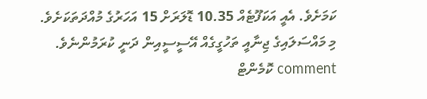ކަމަށެވެ. އެއީ އަކަފޫޓެއް 10.35 ޑޮލަރަށް 15 އަހަރުގެ މުއްދަތަކަށެވެ.
މި މައްސަލައިގެ ޖިނާއީ ތަހުގީގެއް އޭސީސީއިން ދަނީ ކުރަމުންނެވެ.
comment ކޮމެންޓް